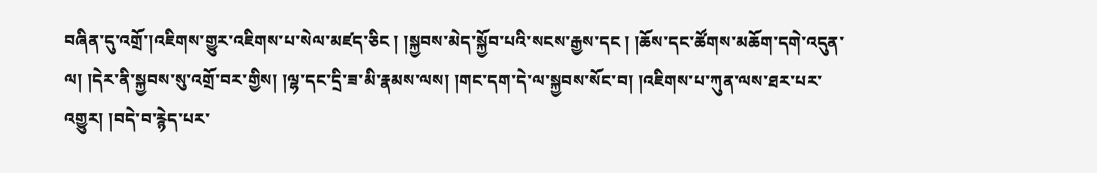བཞིན་དུ་འགྲོ་།འཇིགས་གྱུར་འཇིགས་པ་སེལ་མཛད་ཅིང ། །སྐྱབས་མེད་སྐྱོབ་པའི་སངས་རྒྱས་དང ། །ཆོས་དང་ཚོགས་མཆོག་དགེ་འདུན་ལ། །དེར་ནི་སྐྱབས་སུ་འགྲོ་བར་གྱིས། །ལྷ་དང་དྲི་ཟ་མི་རྣམས་ལས། །གང་དག་དེ་ལ་སྐྱབས་སོང་བ། །འཇིགས་པ་ཀུན་ལས་ཐར་པར་འགྱུར། །བདེ་བ་རྙེད་པར་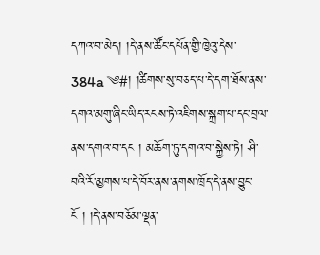དཀའ་བ་མེད། །དེ་ནས་ཚོང་དཔོན་གྱི་ཁྱེའུ་དེས་ 384a ༄#། །ཚིགས་སུ་བཅད་པ་དེ་དག་ཐོས་ནས་དགའ་མགུ་ཞིང་ཡིད་རངས་ཏེ་འཇིགས་སྐྲག་པ་དང་བྲལ་ནས་དགའ་བ་དང ། མཆོག་ཏུ་དགའ་བ་སྐྱེས་ཏེ། ཤི་བའི་རོ་མྱགས་པ་དེ་བོར་ནས་ནགས་ཁྲོད་དེ་ནས་བྱུང་ངོ ། །དེ་ནས་བཅོམ་ལྡན་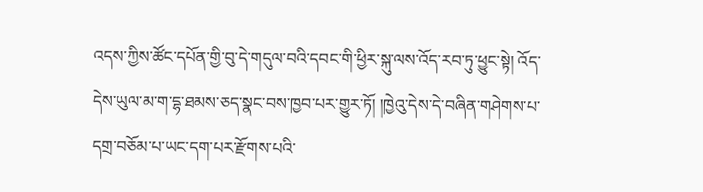འདས་ཀྱིས་ཚོང་དཔོན་གྱི་བུ་དེ་གདུལ་བའི་དབང་གི་ཕྱིར་སྐུ་ལས་འོད་རབ་ཏུ་ཕྱུང་སྟེ། འོད་དེས་ཡུལ་མ་ག་དྷ་ཐམས་ཅད་སྣང་བས་ཁྱབ་པར་གྱུར་ཏོ། །ཁྱེའུ་དེས་དེ་བཞིན་གཤེགས་པ་དགྲ་བཅོམ་པ་ཡང་དག་པར་རྫོགས་པའི་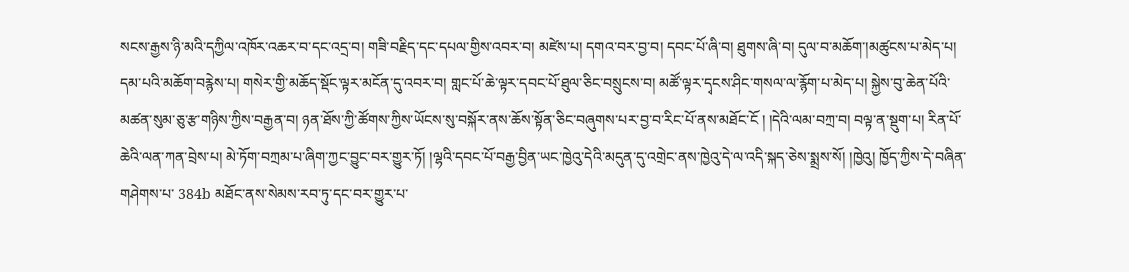སངས་རྒྱས་ཉི་མའི་དཀྱིལ་འཁོར་འཆར་བ་དང་འདྲ་བ། གཟི་བརྗིད་དང་དཔལ་གྱིས་འབར་བ། མཛེས་པ། དགའ་བར་བྱ་བ། དབང་པོ་ཞི་བ། ཐུགས་ཞི་བ། དུལ་བ་མཆོག་།མཚུངས་པ་མེད་པ། དམ་པའི་མཆོག་བརྙེས་པ། གསེར་གྱི་མཆོད་སྡོང་ལྟར་མངོན་དུ་འབར་བ། གླང་པོ་ཆེ་ལྟར་དབང་པོ་ཐུལ་ཅིང་བསྲུངས་བ། མཚོ་ལྟར་དྭངས་ཤིང་གསལ་ལ་རྙོག་པ་མེད་པ། སྐྱེས་བུ་ཆེན་པོའི་མཚན་སུམ་ཅུ་རྩ་གཉིས་ཀྱིས་བརྒྱན་བ། ཉན་ཐོས་ཀྱི་ཚོགས་ཀྱིས་ཡོངས་སུ་བསྐོར་ནས་ཆོས་སྟོན་ཅིང་བཞུགས་པར་བྱ་བ་རིང་པོ་ནས་མཐོང་ངོ ། །དེའི་ལམ་བཀྲ་བ། བལྟ་ན་སྡུག་པ། རིན་པོ་ཆེའི་ལན་ཀན་བྲེས་པ། མེ་ཏོག་བཀྲམ་པ་ཞིག་ཀྱང་བྱུང་བར་གྱུར་ཏོ། །ལྷའི་དབང་པོ་བརྒྱ་བྱིན་ཡང་ཁྱེའུ་དེའི་མདུན་དུ་འགྲེང་ནས་ཁྱེའུ་དེ་ལ་འདི་སྐད་ཅེས་སྨྲས་སོ། །ཁྱེའུ། ཁྱོད་ཀྱིས་དེ་བཞིན་གཤེགས་པ་ 384b མཐོང་ནས་སེམས་རབ་ཏུ་དང་བར་གྱུར་པ་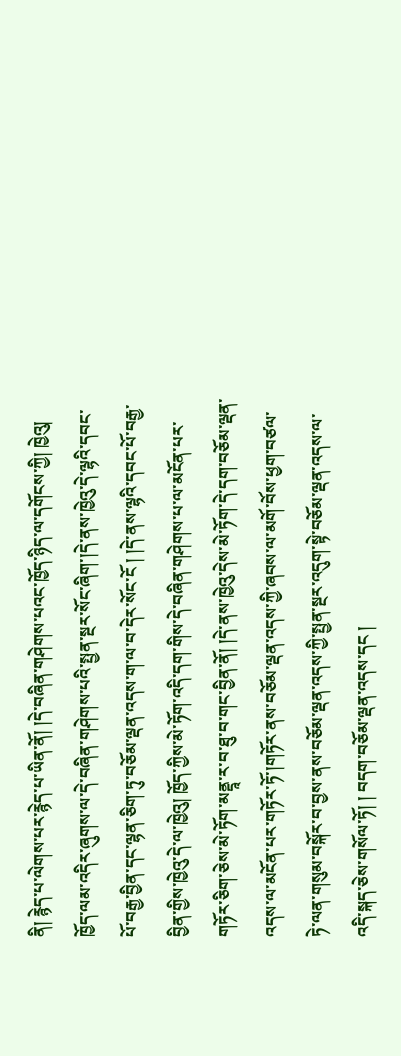ནི། རྙེད་པ་ལེགས་པར་རྙེད་པ་ཡིན་ནོ། །དེ་བཞིན་གཤེགས་པའང་ཁྱོད་ཉིད་ལ་དགོངས་ཀྱི། ཁྱེའུ། ཁྱོད་ལམ་འདིར་ཞུགས་ལ་དེ་བཞིན་གཤེགས་པའི་སྤྱན་སྔར་སོང་ཞིག་།དེ་ནས་ཁྱེའུ་དེ་ལྷའི་དབང་པོ་བརྒྱ་བྱིན་དང་ལྷན་ཅིག་ཏུ་བཅོམ་ལྡན་འདས་ག་ལ་བ་དེར་སོང་ངོ ། །དེ་ནས་ལྷའི་དབང་པོ་བརྒྱ་བྱིན་གྱིས་ཁྱེའུ་དེ་ལ་ཁྱེའུ། ཁྱོད་ཀྱིས་མེ་ཏོག་འདི་དག་གིས་དེ་བཞིན་གཤེགས་པ་ལ་མངོན་པར་གཏོར་ཅིག་ཅེས་མེ་ཏོག་མནྡཱ་ར་བ་ཐུ་བ་གང་བྱིན་ནོ། །དེ་ནས་ཁྱེའུ་དེས་མེ་ཏོག་དེ་དག་བཅོམ་ལྡན་འདས་ལ་མངོན་པར་གཏོར་ཏོ་།གཏོར་ནས་བཅོམ་ལྡན་འདས་ཀྱི་ཞབས་ལ་མགོ་བོས་ཕྱག་བཙལ་ཏེ་ལན་གསུམ་བསྐོར་བ་བྱས་ནས་བཅོམ་ལྡན་འདས་ཀྱི་སྤྱན་སྔར་འདུག་སྟེ་བཅོམ་ལྡན་འདས་ལ་འདི་སྐད་ཅེས་གསོལ་ཏོ། ། བདག་བཅོམ་ལྡན་འདས་དང །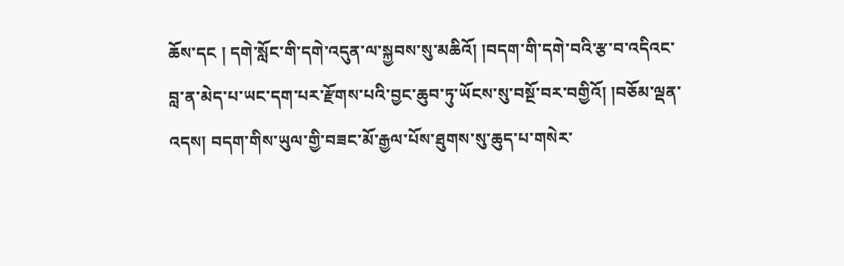ཆོས་དང ། དགེ་སློང་གི་དགེ་འདུན་ལ་སྐྱབས་སུ་མཆིའོ། །བདག་གི་དགེ་བའི་རྩ་བ་འདིའང་བླ་ན་མེད་པ་ཡང་དག་པར་རྫོགས་པའི་བྱང་ཆུབ་ཏུ་ཡོངས་སུ་བསྔོ་བར་བགྱིའོ། །བཅོམ་ལྡན་འདས། བདག་གིས་ཡུལ་གྱི་བཟང་མོ་རྒྱལ་པོས་ཐུགས་སུ་ཆུད་པ་གསེར་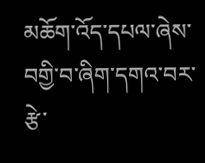མཆོག་འོད་དཔལ་ཞེས་བགྱི་བ་ཞིག་དགའ་བར་རྩེ་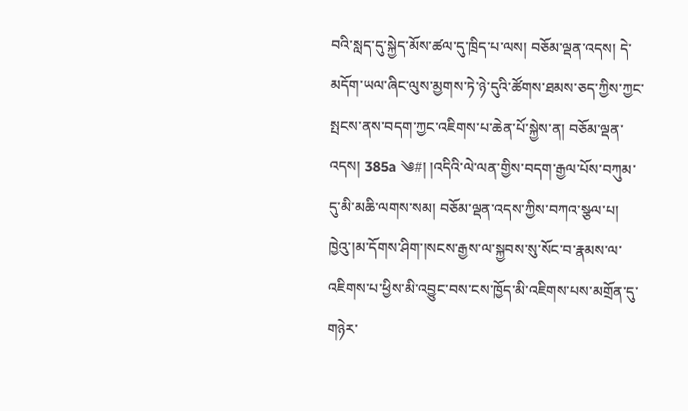བའི་སླད་དུ་སྐྱེད་མོས་ཚལ་དུ་ཁྲིད་པ་ལས། བཅོམ་ལྡན་འདས། དེ་མདོག་ཡལ་ཞིང་ལུས་མྱགས་ཏེ་ཉེ་དུའི་ཚོགས་ཐམས་ཅད་ཀྱིས་ཀྱང་སྤངས་ནས་བདག་ཀྱང་འཇིགས་པ་ཆེན་པོ་སྐྱེས་ན། བཅོམ་ལྡན་འདས། 385a ༄#། །འདིའི་ལེ་ལན་གྱིས་བདག་རྒྱལ་པོས་བཀུམ་དུ་མི་མཆི་ལགས་སམ། བཅོམ་ལྡན་འདས་ཀྱིས་བཀའ་སྩལ་པ། ཁྱེའུ་།མ་དོགས་ཤིག་།སངས་རྒྱས་ལ་སྐྱབས་སུ་སོང་བ་རྣམས་ལ་འཇིགས་པ་ཕྱིས་མི་འབྱུང་བས་ངས་ཁྱོད་མི་འཇིགས་པས་མགྲོན་དུ་གཉེར་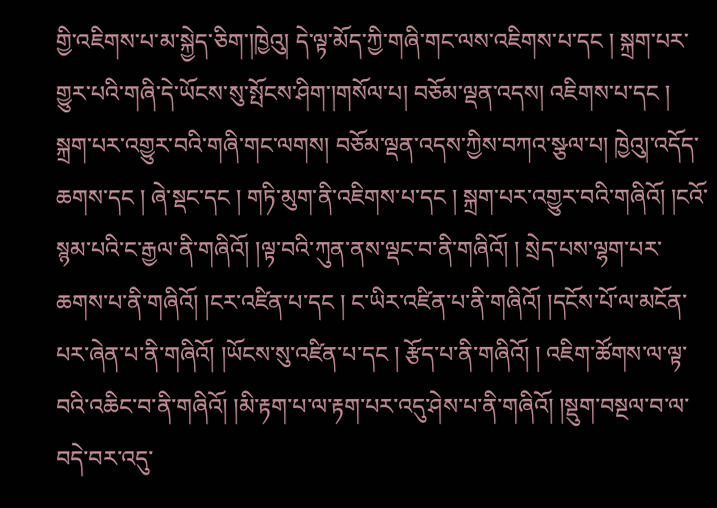གྱི་འཇིགས་པ་མ་སྐྱེད་ཅིག་།ཁྱེའུ། དེ་ལྟ་མོད་ཀྱི་གཞི་གང་ལས་འཇིགས་པ་དང ། སྐྲག་པར་གྱུར་པའི་གཞི་དེ་ཡོངས་སུ་སྤོངས་ཤིག་།གསོལ་པ། བཅོམ་ལྡན་འདས། འཇིགས་པ་དང ། སྐྲག་པར་འགྱུར་བའི་གཞི་གང་ལགས། བཅོམ་ལྡན་འདས་ཀྱིས་བཀའ་སྩལ་པ། ཁྱེའུ།་འདོད་ཆགས་དང ། ཞེ་སྡང་དང ། གཏི་མུག་ནི་འཇིགས་པ་དང ། སྐྲག་པར་འགྱུར་བའི་གཞིའོ། །ངའོ་སྙམ་པའི་ང་རྒྱལ་ནི་གཞིའོ། །ལྟ་བའི་ཀུན་ནས་ལྡང་བ་ནི་གཞིའོ། ། སྲེད་པས་ལྷག་པར་ཆགས་པ་ནི་གཞིའོ། །ངར་འཛིན་པ་དང ། ང་ཡིར་འཛིན་པ་ནི་གཞིའོ། །དངོས་པོ་ལ་མངོན་པར་ཞེན་པ་ནི་གཞིའོ། །ཡོངས་སུ་འཛིན་པ་དང ། རྩོད་པ་ནི་གཞིའོ། ། འཇིག་ཚོགས་ལ་ལྟ་བའི་འཆིང་བ་ནི་གཞིའོ། །མི་རྟག་པ་ལ་རྟག་པར་འདུ་ཤེས་པ་ནི་གཞིའོ། །སྡུག་བསྔལ་བ་ལ་བདེ་བར་འདུ་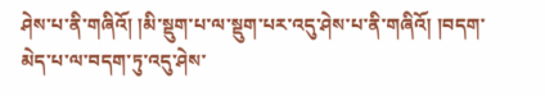ཤེས་པ་ནི་གཞིའོ། །མི་སྡུག་པ་ལ་སྡུག་པར་འདུ་ཤེས་པ་ནི་གཞིའོ། །བདག་མེད་པ་ལ་བདག་ཏུ་འདུ་ཤེས་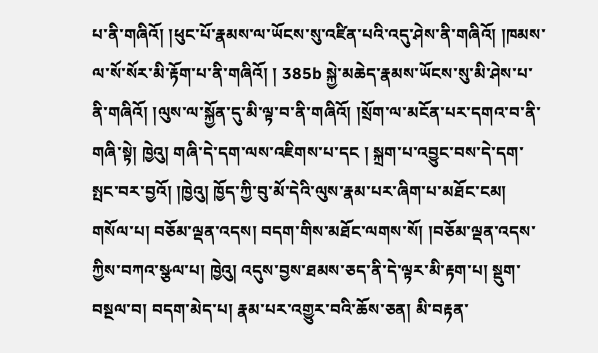པ་ནི་གཞིའོ། །ཕུང་པོ་རྣམས་ལ་ཡོངས་སུ་འཛིན་པའི་འདུ་ཤེས་ནི་གཞིའོ། །ཁམས་ལ་སོ་སོར་མི་རྟོག་པ་ནི་གཞིའོ། ། 385b སྐྱེ་མཆེད་རྣམས་ཡོངས་སུ་མི་ཤེས་པ་ནི་གཞིའོ། །ལུས་ལ་སྐྱོན་དུ་མི་ལྟ་བ་ནི་གཞིའོ། །སྲོག་ལ་མངོན་པར་དགའ་བ་ནི་གཞི་སྟེ། ཁྱེའུ། གཞི་དེ་དག་ལས་འཇིགས་པ་དང ། སྐྲག་པ་འབྱུང་བས་དེ་དག་སྤང་བར་བྱའོ། །ཁྱེའུ། ཁྱོད་ཀྱི་བུ་མོ་དེའི་ལུས་རྣམ་པར་ཞིག་པ་མཐོང་ངམ། གསོལ་པ། བཅོམ་ལྡན་འདས། བདག་གིས་མཐོང་ལགས་སོ། །བཅོམ་ལྡན་འདས་ཀྱིས་བཀའ་སྩལ་པ། ཁྱེའུ། འདུས་བྱས་ཐམས་ཅད་ནི་དེ་ལྟར་མི་རྟག་པ། སྡུག་བསྔལ་བ། བདག་མེད་པ། རྣམ་པར་འགྱུར་བའི་ཆོས་ཅན། མི་བརྟན་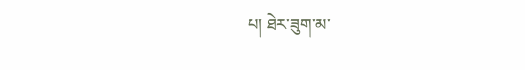པ། ཐེར་ཟུག་མ་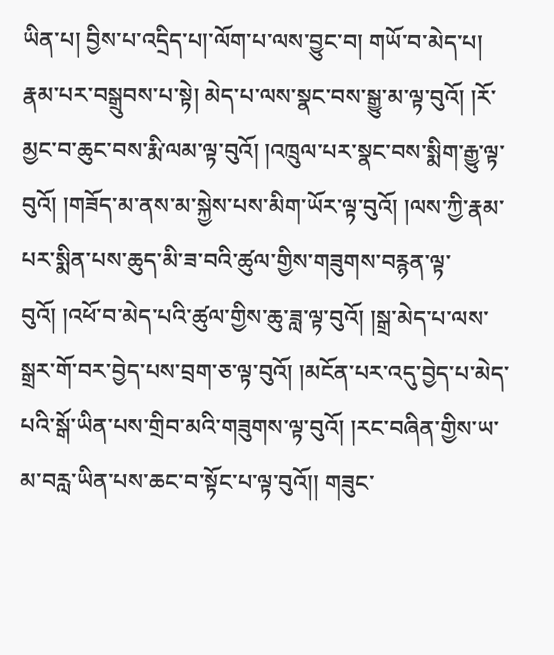ཡིན་པ། བྱིས་པ་འདྲིད་པ།་ལོག་པ་ལས་བྱུང་བ། གཡོ་བ་མེད་པ། རྣམ་པར་བསྒྲུབས་པ་སྟེ། མེད་པ་ལས་སྣང་བས་སྒྱུ་མ་ལྟ་བུའོ། །རོ་མྱང་བ་ཆུང་བས་རྨི་ལམ་ལྟ་བུའོ། །འཁྲུལ་པར་སྣང་བས་སྨིག་རྒྱུ་ལྟ་བུའོ། །གཟོད་མ་ནས་མ་སྐྱེས་པས་མིག་ཡོར་ལྟ་བུའོ། །ལས་ཀྱི་རྣམ་པར་སྨིན་པས་ཆུད་མི་ཟ་བའི་ཚུལ་གྱིས་གཟུགས་བརྙན་ལྟ་བུའོ། །འཕོ་བ་མེད་པའི་ཚུལ་གྱིས་ཆུ་ཟླ་ལྟ་བུའོ། །སྒྲ་མེད་པ་ལས་སྒྲར་གོ་བར་བྱེད་པས་བྲག་ཅ་ལྟ་བུའོ། །མངོན་པར་འདུ་བྱེད་པ་མེད་པའི་སྒོ་ཡིན་པས་གྲིབ་མའི་གཟུགས་ལྟ་བུའོ། །རང་བཞིན་གྱིས་ཡ་མ་བརླ་ཡིན་པས་ཆང་བ་སྟོང་པ་ལྟ་བུའོ།། གཟུང་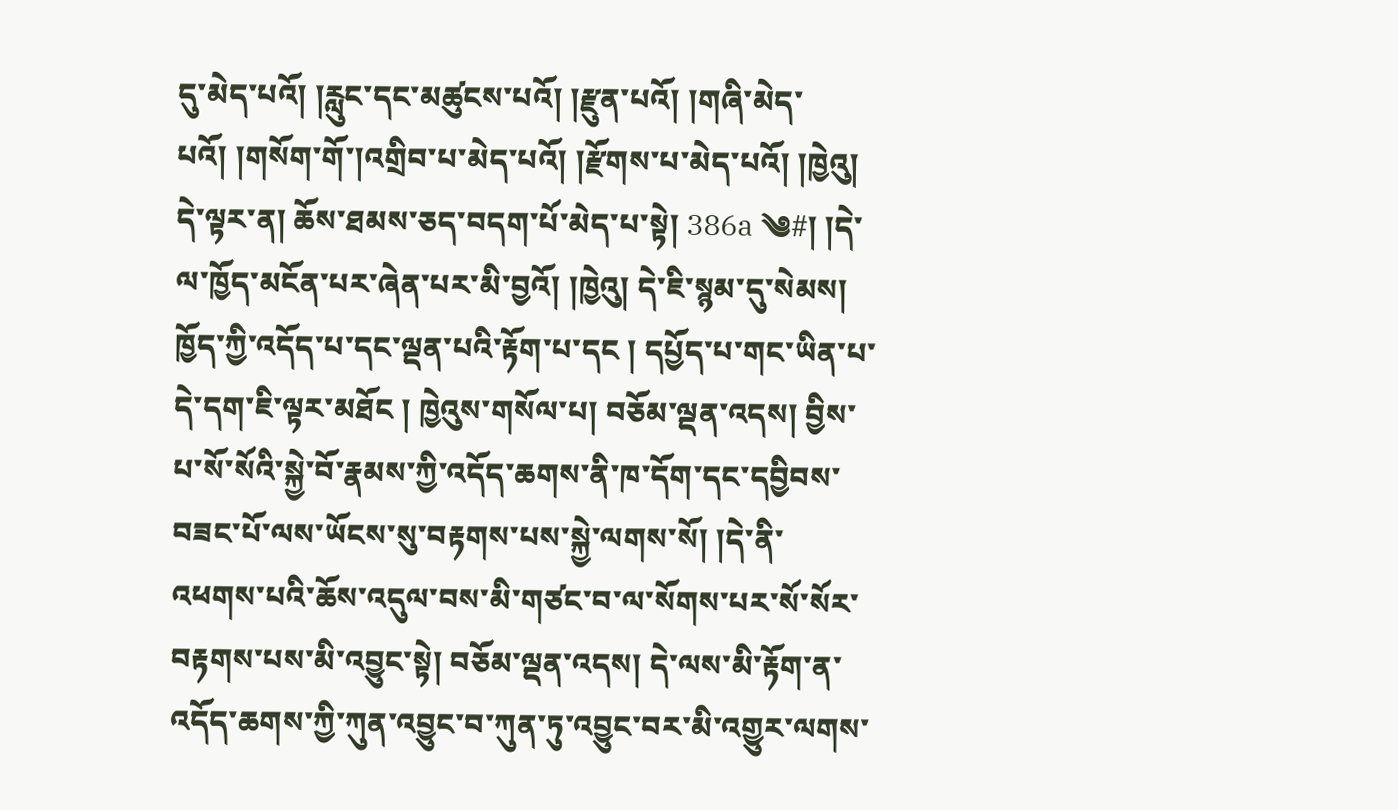དུ་མེད་པའོ། །རླུང་དང་མཚུངས་པའོ། །རྫུན་པའོ། །གཞི་མེད་པའོ། །གསོག་གོ་།འགྲིབ་པ་མེད་པའོ། །རྫོགས་པ་མེད་པའོ། །ཁྱེའུ། དེ་ལྟར་ན། ཆོས་ཐམས་ཅད་བདག་པོ་མེད་པ་སྟེ། 386a ༄#། །དེ་ལ་ཁྱོད་མངོན་པར་ཞེན་པར་མི་བྱའོ། །ཁྱེའུ། དེ་ཇི་སྙམ་དུ་སེམས། ཁྱོད་ཀྱི་འདོད་པ་དང་ལྡན་པའི་རྟོག་པ་དང ། དཔྱོད་པ་གང་ཡིན་པ་དེ་དག་ཇི་ལྟར་མཐོང ། ཁྱེའུས་གསོལ་པ། བཅོམ་ལྡན་འདས། བྱིས་པ་སོ་སོའི་སྐྱེ་བོ་རྣམས་ཀྱི་འདོད་ཆགས་ནི་ཁ་དོག་དང་དབྱིབས་བཟང་པོ་ལས་ཡོངས་སུ་བརྟགས་པས་སྐྱེ་ལགས་སོ། །དེ་ནི་འཕགས་པའི་ཆོས་འདུལ་བས་མི་གཙང་བ་ལ་སོགས་པར་སོ་སོར་བརྟགས་པས་མི་འབྱུང་སྟེ། བཅོམ་ལྡན་འདས། དེ་ལས་མི་རྟོག་ན་འདོད་ཆགས་ཀྱི་ཀུན་འབྱུང་བ་ཀུན་ཏུ་འབྱུང་བར་མི་འགྱུར་ལགས་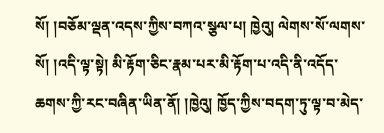སོ། །བཅོམ་ལྡན་འདས་ཀྱིས་བཀའ་སྩལ་པ། ཁྱེའུ། ལེགས་སོ་ལགས་སོ། །འདི་ལྟ་སྟེ། མི་རྟོག་ཅིང་རྣམ་པར་མི་རྟོག་པ་འདི་ནི་འདོད་ཆགས་ཀྱི་རང་བཞིན་ཡིན་ནོ། །ཁྱེའུ། ཁྱོད་ཀྱིས་བདག་ཏུ་ལྟ་བ་མེད་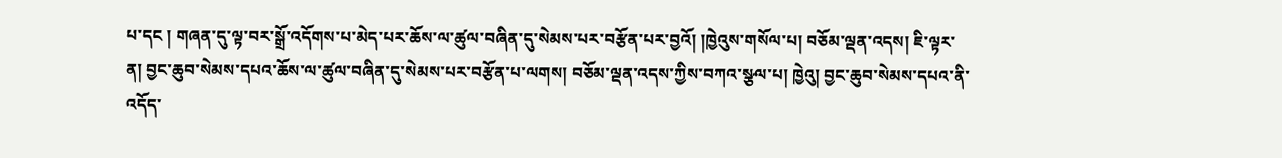པ་དང ། གཞན་དུ་ལྟ་བར་སྒྲོ་འདོགས་པ་མེད་པར་ཆོས་ལ་ཚུལ་བཞིན་དུ་སེམས་པར་བརྩོན་པར་བྱའོ། །ཁྱེའུས་གསོལ་པ། བཅོམ་ལྡན་འདས། ཇི་ལྟར་ན། བྱང་ཆུབ་སེམས་དཔའ་ཆོས་ལ་ཚུལ་བཞིན་དུ་སེམས་པར་བརྩོན་པ་ལགས། བཅོམ་ལྡན་འདས་ཀྱིས་བཀའ་སྩལ་པ། ཁྱེའུ། བྱང་ཆུབ་སེམས་དཔའ་ནི་འདོད་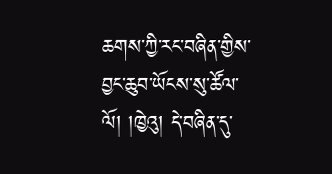ཆགས་ཀྱི་རང་བཞིན་གྱིས་བྱང་ཆུབ་ཡོངས་སུ་ཚོལ་ལོ། །ཁྱེའུ། དེ་བཞིན་དུ་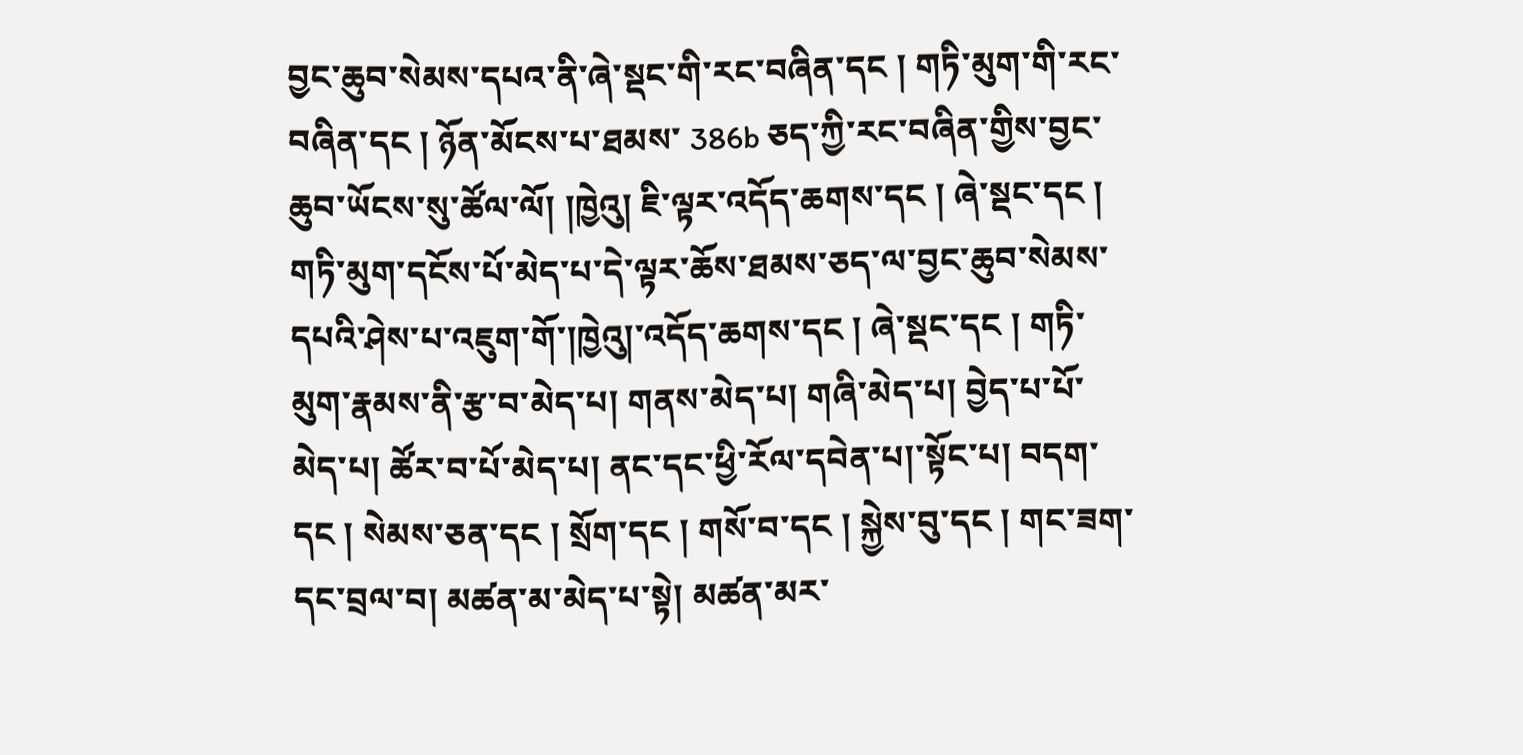བྱང་ཆུབ་སེམས་དཔའ་ནི་ཞེ་སྡང་གི་རང་བཞིན་དང ། གཏི་མུག་གི་རང་བཞིན་དང ། ཉོན་མོངས་པ་ཐམས་ 386b ཅད་ཀྱི་རང་བཞིན་གྱིས་བྱང་ཆུབ་ཡོངས་སུ་ཚོལ་ལོ། །ཁྱེའུ། ཇི་ལྟར་འདོད་ཆགས་དང ། ཞེ་སྡང་དང ། གཏི་མུག་དངོས་པོ་མེད་པ་དེ་ལྟར་ཆོས་ཐམས་ཅད་ལ་བྱང་ཆུབ་སེམས་དཔའི་ཤེས་པ་འཇུག་གོ་།ཁྱེའུ།་འདོད་ཆགས་དང ། ཞེ་སྡང་དང ། གཏི་མུག་རྣམས་ནི་རྩ་བ་མེད་པ། གནས་མེད་པ། གཞི་མེད་པ། བྱེད་པ་པོ་མེད་པ། ཚོར་བ་པོ་མེད་པ། ནང་དང་ཕྱི་རོལ་དབེན་པ།་སྟོང་པ། བདག་དང ། སེམས་ཅན་དང ། སྲོག་དང ། གསོ་བ་དང ། སྐྱེས་བུ་དང ། གང་ཟག་དང་བྲལ་བ། མཚན་མ་མེད་པ་སྟེ། མཚན་མར་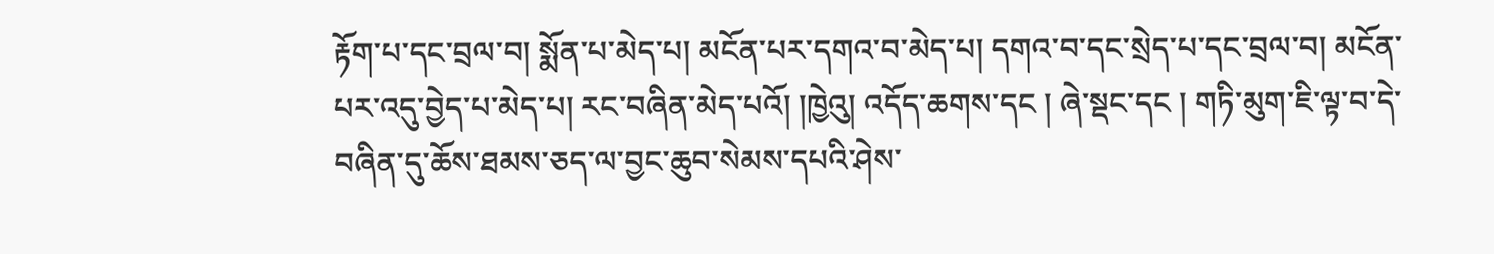རྟོག་པ་དང་བྲལ་བ། སྨོན་པ་མེད་པ། མངོན་པར་དགའ་བ་མེད་པ། དགའ་བ་དང་སྲེད་པ་དང་བྲལ་བ། མངོན་པར་འདུ་བྱེད་པ་མེད་པ། རང་བཞིན་མེད་པའོ། །ཁྱེའུ། འདོད་ཆགས་དང ། ཞེ་སྡང་དང ། གཏི་མུག་ཇི་ལྟ་བ་དེ་བཞིན་དུ་ཆོས་ཐམས་ཅད་ལ་བྱང་ཆུབ་སེམས་དཔའི་ཤེས་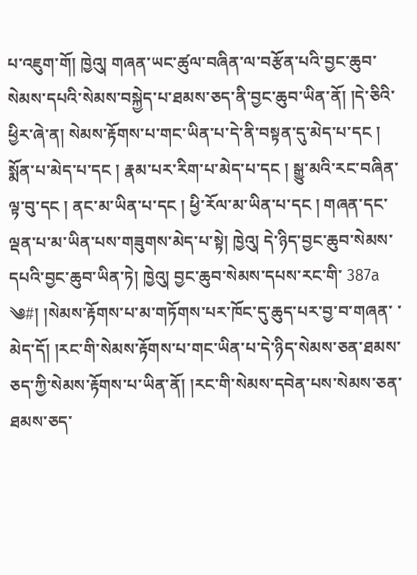པ་འཇུག་གོ། ཁྱེའུ། གཞན་ཡང་ཚུལ་བཞིན་ལ་བརྩོན་པའི་བྱང་ཆུབ་སེམས་དཔའི་སེམས་བསྐྱེད་པ་ཐམས་ཅད་ནི་བྱང་ཆུབ་ཡིན་ནོ། །དེ་ཅིའི་ཕྱིར་ཞེ་ན། སེམས་རྟོགས་པ་གང་ཡིན་པ་དེ་ནི་བསྟན་དུ་མེད་པ་དང ། སྨོན་པ་མེད་པ་དང ། རྣམ་པར་རིག་པ་མེད་པ་དང ། སྒྱུ་མའི་རང་བཞིན་ལྟ་བུ་དང ། ནང་མ་ཡིན་པ་དང ། ཕྱི་རོལ་མ་ཡིན་པ་དང ། གཞན་དང་ལྡན་པ་མ་ཡིན་པས་གཟུགས་མེད་པ་སྟེ། ཁྱེའུ། དེ་ཉིད་བྱང་ཆུབ་སེམས་དཔའི་བྱང་ཆུབ་ཡིན་ཏེ། ཁྱེའུ། བྱང་ཆུབ་སེམས་དཔས་རང་གི་ 387a ༄#། །སེམས་རྟོགས་པ་མ་གཏོགས་པར་ཁོང་དུ་ཆུད་པར་བྱ་བ་གཞན་ ་མེད་དོ། །རང་གི་སེམས་རྟོགས་པ་གང་ཡིན་པ་དེ་ཉིད་སེམས་ཅན་ཐམས་ཅད་ཀྱི་སེམས་རྟོགས་པ་ཡིན་ནོ། །རང་གི་སེམས་དབེན་པས་སེམས་ཅན་ཐམས་ཅད་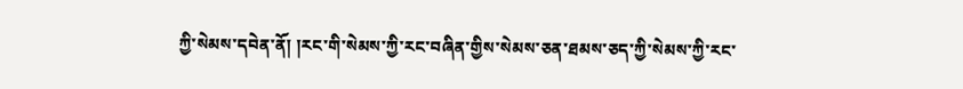ཀྱི་སེམས་དབེན་ནོ། །རང་གི་སེམས་ཀྱི་རང་བཞིན་གྱིས་སེམས་ཅན་ཐམས་ཅད་ཀྱི་སེམས་ཀྱི་རང་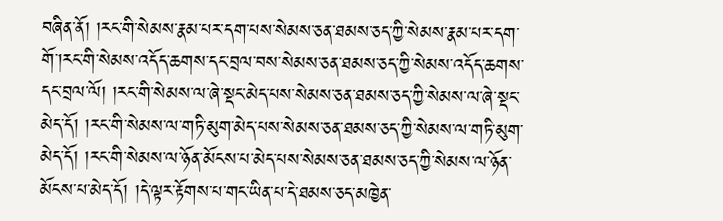བཞིན་ནོ། །རང་གི་སེམས་རྣམ་པར་དག་པས་སེམས་ཅན་ཐམས་ཅད་ཀྱི་སེམས་རྣམ་པར་དག་གོ་།རང་གི་སེམས་འདོད་ཆགས་དང་བྲལ་བས་སེམས་ཅན་ཐམས་ཅད་ཀྱི་སེམས་འདོད་ཆགས་དང་བྲལ་ལོ། །རང་གི་སེམས་ལ་ཞེ་སྡང་མེད་པས་སེམས་ཅན་ཐམས་ཅད་ཀྱི་སེམས་ལ་ཞེ་སྡང་མེད་དོ། །རང་གི་སེམས་ལ་གཏི་མུག་མེད་པས་སེམས་ཅན་ཐམས་ཅད་ཀྱི་སེམས་ལ་གཏི་མུག་མེད་དོ། །རང་གི་སེམས་ལ་ཉོན་མོངས་པ་མེད་པས་སེམས་ཅན་ཐམས་ཅད་ཀྱི་སེམས་ལ་ཉོན་མོངས་པ་མེད་དོ། །དེ་ལྟར་རྟོགས་པ་གང་ཡིན་པ་དེ་ཐམས་ཅད་མཁྱེན་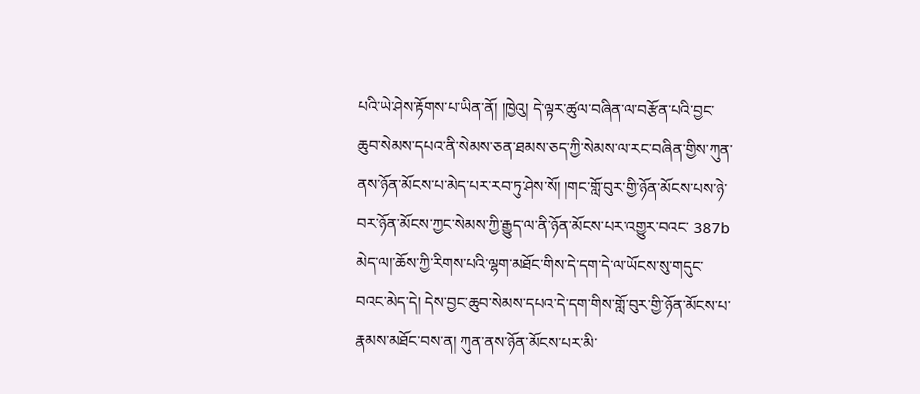པའི་ཡེ་ཤེས་རྟོགས་པ་ཡིན་ནོ། །ཁྱེའུ། དེ་ལྟར་ཚུལ་བཞིན་ལ་བརྩོན་པའི་བྱང་ཆུབ་སེམས་དཔའ་ནི་སེམས་ཅན་ཐམས་ཅད་ཀྱི་སེམས་ལ་རང་བཞིན་གྱིས་ཀུན་ནས་ཉོན་མོངས་པ་མེད་པར་རབ་ཏུ་ཤེས་སོ། །གང་གློ་བུར་གྱི་ཉོན་མོངས་པས་ཉེ་བར་ཉོན་མོངས་ཀྱང་སེམས་ཀྱི་རྒྱུད་ལ་ནི་ཉོན་མོངས་པར་འགྱུར་བའང་ 387b མེད་ལ།་ཆོས་ཀྱི་རིགས་པའི་ལྷག་མཐོང་གིས་དེ་དག་དེ་ལ་ཡོངས་སུ་གདུང་བའང་མེད་དེ། དེས་བྱང་ཆུབ་སེམས་དཔའ་དེ་དག་གིས་གློ་བུར་གྱི་ཉོན་མོངས་པ་རྣམས་མཐོང་བས་ན། ཀུན་ནས་ཉོན་མོངས་པར་མི་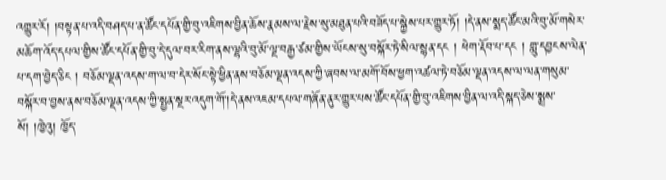འགྱུར་རོ། །བསྟན་པ་འདི་བཤད་པ་ན་ཚོང་དཔོན་གྱི་བུ་འཇིགས་བྱིན་ཆོས་རྣམས་ལ་རྗེས་སུ་མཐུན་པའི་བཟོད་པ་སྐྱེས་པར་གྱུར་ཏོ། །དེ་ནས་སྨད་ཚོང་མའི་བུ་མོ་གསེར་མཆོག་འོད་དཔལ་གྱིས་ཚོང་དཔོན་གྱི་བུ་དེ་དུལ་བར་རིག་ནས་ལྷའི་བུ་མོ་ལྔ་བརྒྱ་ཙམ་གྱིས་ཡོངས་སུ་བསྐོར་ཏེ་སིལ་སྙན་དང ། ཕེག་རྡོབ་པ་དང ། གླུ་དབྱངས་ལེན་པ་དག་བྱེད་ཅིང ། བཅོམ་ལྡན་འདས་ག་ལ་བ་དེར་སོང་སྟེ་ཕྱིན་ནས་བཅོམ་ལྡན་འདས་ཀྱི་ཞབས་ལ་མགོ་བོས་ཕྱག་འཚལ་ཏེ་བཅོམ་ལྡན་འདས་ལ་ལན་གསུམ་བསྐོར་བ་བྱས་ནས་བཅོམ་ལྡན་འདས་ཀྱི་སྤྱན་སྔར་འདུག་གོ་།དེ་ནས་འཇམ་དཔལ་གཞོན་ནུར་གྱུར་པས་ཚོང་དཔོན་གྱི་བུ་འཇིགས་བྱིན་ལ་འདི་སྐད་ཅེས་སྨྲས་སོ། །ཁྱེའུ། ཁྱོད་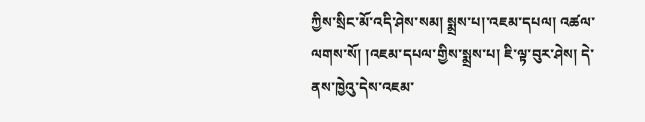ཀྱིས་སྲིང་མོ་འདི་ཤེས་སམ། སྨྲས་པ།་འཇམ་དཔལ། འཚལ་ལགས་སོ། །འཇམ་དཔལ་གྱིས་སྨྲས་པ། ཇི་ལྟ་བུར་ཤེས། དེ་ནས་ཁྱེའུ་དེས་འཇམ་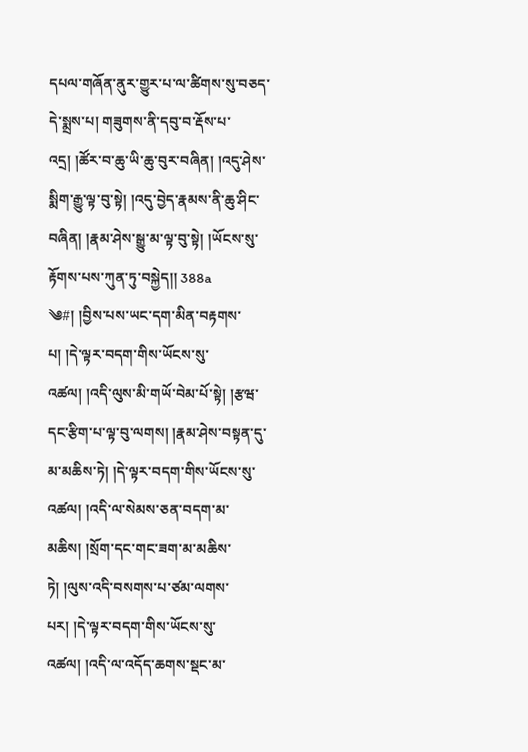དཔལ་གཞོན་ནུར་གྱུར་པ་ལ་ཚིགས་སུ་བཅད་དེ་སྨྲས་པ། གཟུགས་ནི་དབུ་བ་རྡོས་པ་འདྲ། །ཚོར་བ་ཆུ་ཡི་ཆུ་བུར་བཞིན། །འདུ་ཤེས་སྨིག་རྒྱུ་ལྟ་བུ་སྟེ། །འདུ་བྱེད་རྣམས་ནི་ཆུ་ཤིང་བཞིན། །རྣམ་ཤེས་སྒྱུ་མ་ལྟ་བུ་སྟེ། །ཡོངས་སུ་རྟོགས་པས་ཀུན་ཏུ་བསྐྱེད།། 388a ༄#། །བྱིས་པས་ཡང་དག་མིན་བརྟགས་པ། །དེ་ལྟར་བདག་གིས་ཡོངས་སུ་འཚལ། །འདི་ལུས་མི་གཡོ་བེམ་པོ་སྟེ། །རྩཝ་དང་རྩིག་པ་ལྟ་བུ་ལགས། །རྣམ་ཤེས་བསྟན་དུ་མ་མཆིས་ཏེ། །དེ་ལྟར་བདག་གིས་ཡོངས་སུ་འཚལ། །འདི་ལ་སེམས་ཅན་བདག་མ་མཆིས། །སྲོག་དང་གང་ཟག་མ་མཆིས་ཏེ། །ལུས་འདི་བསགས་པ་ཙམ་ལགས་པར། །དེ་ལྟར་བདག་གིས་ཡོངས་སུ་འཚལ། །འདི་ལ་འདོད་ཆགས་སྡང་མ་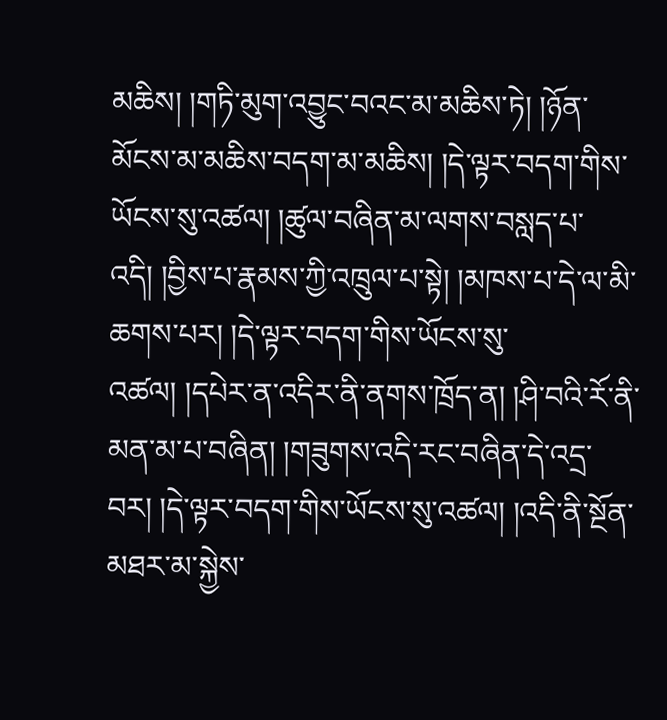མཆིས། །གཏི་མུག་འབྱུང་བའང་མ་མཆིས་ཏེ། །ཉོན་མོངས་མ་མཆིས་བདག་མ་མཆིས། །དེ་ལྟར་བདག་གིས་ཡོངས་སུ་འཚལ། །ཚུལ་བཞིན་མ་ལགས་བསླད་པ་འདི། །བྱིས་པ་རྣམས་ཀྱི་འཁྲུལ་པ་སྟེ། །མཁས་པ་དེ་ལ་མི་ཆགས་པར། །དེ་ལྟར་བདག་གིས་ཡོངས་སུ་འཚལ། །དཔེར་ན་འདིར་ནི་ནགས་ཁྲོད་ན། །ཤི་བའི་རོ་ནི་མན་མ་པ་བཞིན། །གཟུགས་འདི་རང་བཞིན་དེ་འདྲ་བར། །དེ་ལྟར་བདག་གིས་ཡོངས་སུ་འཚལ། །འདི་ནི་སྔོན་མཐར་མ་སྐྱེས་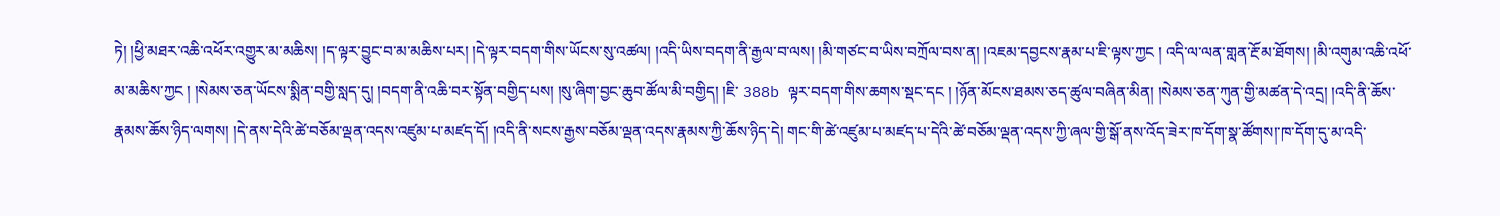ཏེ། །ཕྱི་མཐར་འཆི་འཕོར་འགྱུར་མ་མཆིས། །ད་ལྟར་བྱུང་བ་མ་མཆིས་པར། །དེ་ལྟར་བདག་གིས་ཡོངས་སུ་འཚལ། །འདི་ཡིས་བདག་ནི་རྒྱལ་བ་ལས། །མི་གཙང་བ་ཡིས་བཀྲོལ་བས་ན། །འཇམ་དབྱངས་རྣམ་པ་ཇི་ལྟས་ཀྱང ། འདི་ལ་ལན་གླན་རྔོ་མ་ཐོགས། །མི་འགུམ་འཆི་འཕོ་མ་མཆིས་ཀྱང ། །སེམས་ཅན་ཡོངས་སྨིན་བགྱི་སླད་དུ། །བདག་ནི་འཆི་བར་སྟོན་བགྱིད་པས། །སུ་ཞིག་བྱང་ཆུབ་ཚོལ་མི་བགྱིད། །ཇི་ 388b ལྟར་བདག་གིས་ཆགས་སྡང་དང ། །ཉོན་མོངས་ཐམས་ཅད་ཚུལ་བཞིན་མིན། །སེམས་ཅན་ཀུན་གྱི་མཚན་དེ་འདྲ། །འདི་ནི་ཆོས་རྣམས་ཆོས་ཉིད་ལགས། །དེ་ནས་དེའི་ཚེ་བཅོམ་ལྡན་འདས་འཛུམ་པ་མཛད་དོ། །འདི་ནི་སངས་རྒྱས་བཅོམ་ལྡན་འདས་རྣམས་ཀྱི་ཆོས་ཉིད་དེ། གང་གི་ཚེ་འཛུམ་པ་མཛད་པ་དེའི་ཚེ་བཅོམ་ལྡན་འདས་ཀྱི་ཞལ་གྱི་སྒོ་ནས་འོད་ཟེར་ཁ་དོག་སྣ་ཚོགས།་ཁ་དོག་དུ་མ་འདི་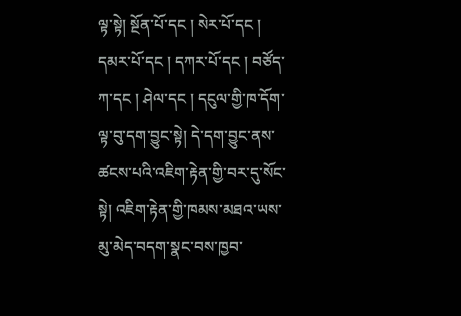ལྟ་སྟེ། སྔོན་པོ་དང ། སེར་པོ་དང ། དམར་པོ་དང ། དཀར་པོ་དང ། བཙོད་ཀ་དང ། ཤེལ་དང ། དངུལ་གྱི་ཁ་དོག་ལྟ་བུ་དག་བྱུང་སྟེ། དེ་དག་བྱུང་ནས་ཚངས་པའི་འཇིག་རྟེན་གྱི་བར་དུ་སོང་སྟེ། འཇིག་རྟེན་གྱི་ཁམས་མཐའ་ཡས་མུ་མེད་བདག་སྣང་བས་ཁྱབ་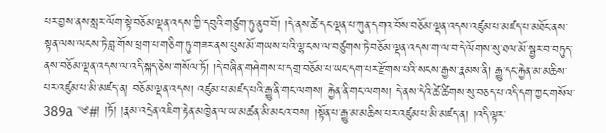པར་བྱས་ནས་སླར་ལོག་སྟེ་བཅོམ་ལྡན་འདས་ཀྱི་དབུའི་གཙུག་ཏུ་ནུབ་བོ། །དེ་ནས་ཚེ་དང་ལྡན་པ་ཀུན་དགའ་བོས་བཅོམ་ལྡན་འདས་འཛུམ་པ་མཛད་པ་མཐོང་ནས་སྟན་ལས་ལངས་ཏེ་བླ་གོས་ཕྲག་པ་གཅིག་ཏུ་གཟར་ནས་པུས་མོ་གཡས་པའི་ལྷ་ངས་ལ་བཙུགས་ཏེ་བཅོམ་ལྡན་འདས་ག་ལ་བ་དེ་ལོགས་སུ་ཐལ་མོ་སྦྱར་བ་བཏུད་ནས་བཅོམ་ལྡན་འདས་ལ་འདི་སྐད་ཅེས་གསོལ་ཏོ། །དེ་བཞིན་གཤེགས་པ་དགྲ་བཅོམ་པ་ཡང་དག་པར་རྫོགས་པའི་སངས་རྒྱས་རྣམས་ནི། རྒྱུ་དང་རྐྱེན་མ་མཆིས་པར་འཛུམ་པ་མི་མཛད་ན། བཅོམ་ལྡན་འདས། འཛུམ་པ་མཛད་པའི་རྒྱུ་ནི་གང་ལགས། རྐྱེན་ནི་གང་ལགས། དེ་ནས་དེའི་ཚེ་ཚིགས་སུ་བཅད་པ་འདི་དག་ཀྱང་གསོལ་ 389a ༄#། །ཏོ། །རྣམ་འདྲེན་འཇིག་རྟེན་མཁྱེན་ལ་ཡ་མཚན་མི་མངའ་བས། །སྟོན་པ་རྒྱུ་མ་མཆིས་པར་འཛུམ་པ་མི་མཛད་ན། །འདི་ལྟར་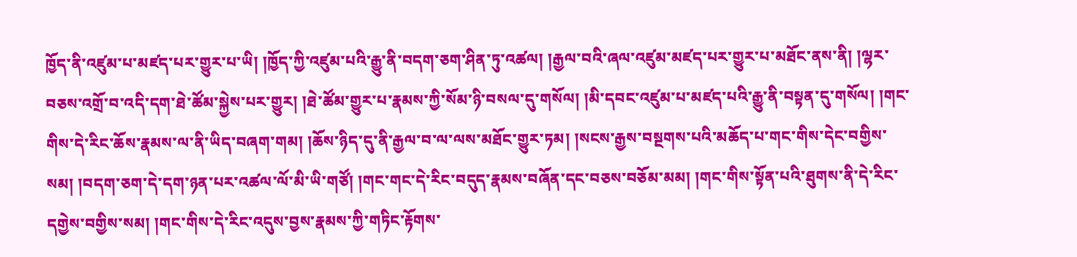ཁྱོད་ནི་འཛུམ་པ་མཛད་པར་གྱུར་པ་ཡི། །ཁྱོད་ཀྱི་འཛུམ་པའི་རྒྱུ་ནི་བདག་ཅག་ཤིན་ཏུ་འཚལ། །རྒྱལ་བའི་ཞལ་འཛུམ་མཛད་པར་གྱུར་པ་མཐོང་ནས་ནི། །ལྷར་བཅས་འགྲོ་བ་འདི་དག་ཐེ་ཚོམ་སྐྱེས་པར་གྱུར། །ཐེ་ཚོམ་གྱུར་པ་རྣམས་ཀྱི་སོམ་ཉི་བསལ་དུ་གསོལ། །མི་དབང་འཛུམ་པ་མཛད་པའི་རྒྱུ་ནི་བསྟན་དུ་གསོལ། །གང་གིས་དེ་རིང་ཆོས་རྣམས་ལ་ནི་ཡིད་བཞག་གམ། །ཆོས་ཉིད་དུ་ནི་རྒྱལ་བ་ལ་ལས་མཐོང་གྱུར་ཏམ། །སངས་རྒྱས་བསྔགས་པའི་མཆོད་པ་གང་གིས་དེང་བགྱིས་སམ། །བདག་ཅག་དེ་དག་ཉན་པར་འཚལ་ལོ་མི་ཡི་གཙོ། །གང་གང་དེ་རིང་བདུད་རྣམས་བཞོན་དང་བཅས་བཅོམ་མམ། །གང་གིས་སྟོན་པའི་ཐུགས་ནི་དེ་རིང་དགྱེས་བགྱིས་སམ། །གང་གིས་དེ་རིང་འདུས་བྱས་རྣམས་ཀྱི་གཏིང་རྟོགས་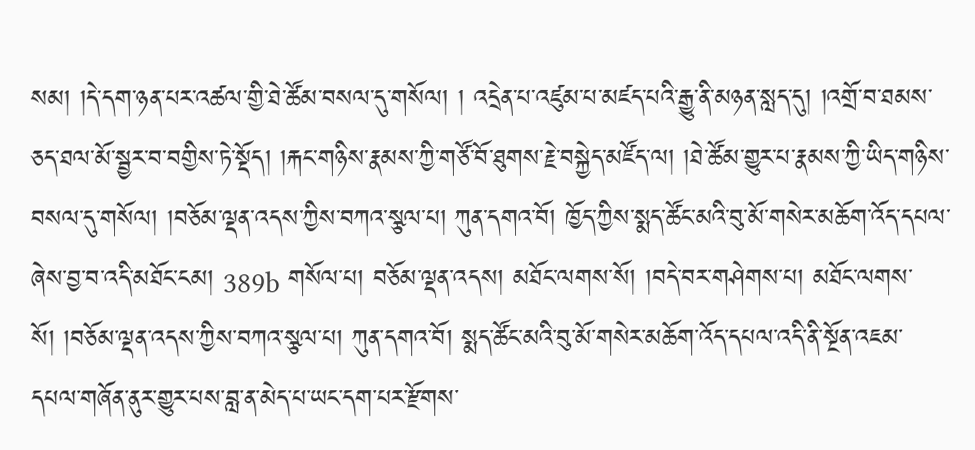སམ། །དེ་དག་ཉན་པར་འཚལ་གྱི་ཐེ་ཚོམ་བསལ་དུ་གསོལ། ། འདྲེན་པ་འཛུམ་པ་མཛད་པའི་རྒྱུ་ནི་མཉན་སླད་དུ། །འགྲོ་བ་ཐམས་ཅད་ཐལ་མོ་སྦྱར་བ་བགྱིས་ཏེ་སྡོད། །རྐང་གཉིས་རྣམས་ཀྱི་གཙོ་བོ་ཐུགས་རྗེ་བསྐྱེད་མཛོད་ལ། །ཐེ་ཚོམ་གྱུར་པ་རྣམས་ཀྱི་ཡིད་གཉིས་བསལ་དུ་གསོལ། །བཅོམ་ལྡན་འདས་ཀྱིས་བཀའ་སྩལ་པ། ཀུན་དགའ་བོ། ཁྱོད་ཀྱིས་སྨད་ཚོང་མའི་བུ་མོ་གསེར་མཆོག་འོད་དཔལ་ཞེས་བྱ་བ་འདི་མཐོང་ངམ། 389b གསོལ་པ། བཅོམ་ལྡན་འདས། མཐོང་ལགས་སོ། །བདེ་བར་གཤེགས་པ། མཐོང་ལགས་སོ། །བཅོམ་ལྡན་འདས་ཀྱིས་བཀའ་སྩལ་པ། ཀུན་དགའ་བོ། སྨད་ཚོང་མའི་བུ་མོ་གསེར་མཆོག་འོད་དཔལ་འདི་ནི་སྔོན་འཇམ་དཔལ་གཞོན་ནུར་གྱུར་པས་བླ་ན་མེད་པ་ཡང་དག་པར་རྫོགས་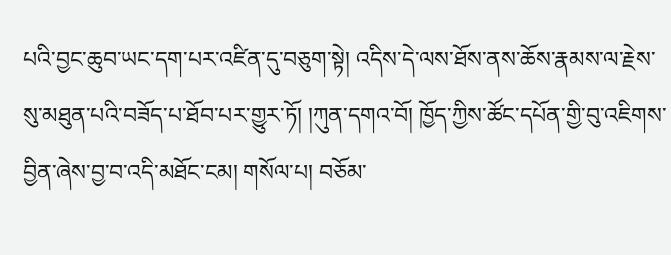པའི་བྱང་ཆུབ་ཡང་དག་པར་འཛིན་དུ་བཅུག་སྟེ། འདིས་དེ་ལས་ཐོས་ནས་ཆོས་རྣམས་ལ་རྗེས་སུ་མཐུན་པའི་བཟོད་པ་ཐོབ་པར་གྱུར་ཏོ། །ཀུན་དགའ་བོ། ཁྱོད་ཀྱིས་ཚོང་དཔོན་གྱི་བུ་འཇིགས་བྱིན་ཞེས་བྱ་བ་འདི་མཐོང་ངམ། གསོལ་པ། བཅོམ་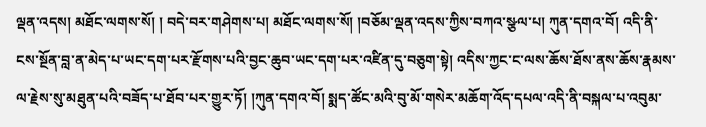ལྡན་འདས། མཐོང་ལགས་སོ། ། བདེ་བར་གཤེགས་པ། མཐོང་ལགས་སོ། །བཅོམ་ལྡན་འདས་ཀྱིས་བཀའ་སྩལ་པ། ཀུན་དགའ་བོ། འདི་ནི་ངས་སྔོན་བླ་ན་མེད་པ་ཡང་དག་པར་རྫོགས་པའི་བྱང་ཆུབ་ཡང་དག་པར་འཛིན་དུ་བཅུག་སྟེ། འདིས་ཀྱང་ང་ལས་ཆོས་ཐོས་ནས་ཆོས་རྣམས་ལ་རྗེས་སུ་མཐུན་པའི་བཟོད་པ་ཐོབ་པར་གྱུར་ཏོ། །ཀུན་དགའ་བོ། སྨད་ཚོང་མའི་བུ་མོ་གསེར་མཆོག་འོད་དཔལ་འདི་ནི་བསྐལ་པ་འབུམ་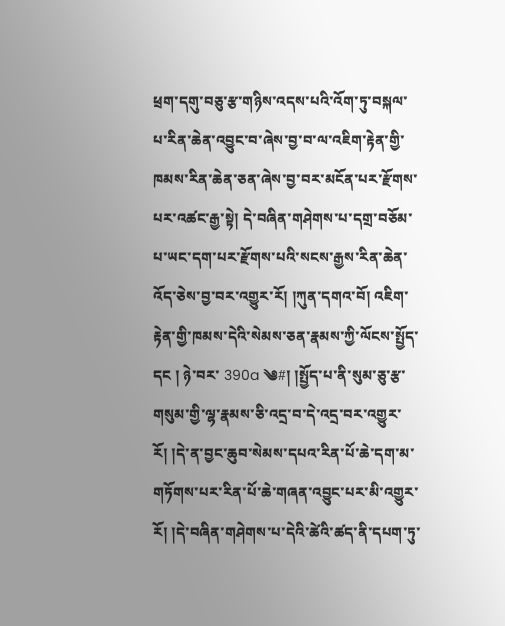ཕྲག་དགུ་བཅུ་རྩ་གཉིས་འདས་པའི་འོག་ཏུ་བསྐལ་པ་རིན་ཆེན་འབྱུང་བ་ཞེས་བྱ་བ་ལ་འཇིག་རྟེན་གྱི་ཁམས་རིན་ཆེན་ཅན་ཞེས་བྱ་བར་མངོན་པར་རྫོགས་པར་འཚང་རྒྱ་སྟེ། དེ་བཞིན་གཤེགས་པ་དགྲ་བཅོམ་པ་ཡང་དག་པར་རྫོགས་པའི་སངས་རྒྱས་རིན་ཆེན་འོད་ཅེས་བྱ་བར་འགྱུར་རོ། །ཀུན་དགའ་བོ། འཇིག་རྟེན་གྱི་ཁམས་དེའི་སེམས་ཅན་རྣམས་ཀྱི་ལོངས་སྤྱོད་དང ། ཉེ་བར་ 390a ༄#། །སྤྱོད་པ་ནི་སུམ་ཅུ་རྩ་གསུམ་གྱི་ལྷ་རྣམས་ཅི་འདྲ་བ་དེ་འདྲ་བར་འགྱུར་རོ། །དེ་ན་བྱང་ཆུབ་སེམས་དཔའ་རིན་པོ་ཆེ་དག་མ་གཏོགས་པར་རིན་པོ་ཆེ་གཞན་འབྱུང་པར་མི་འགྱུར་རོ། །དེ་བཞིན་གཤེགས་པ་དེའི་ཚེའི་ཚད་ནི་དཔག་ཏུ་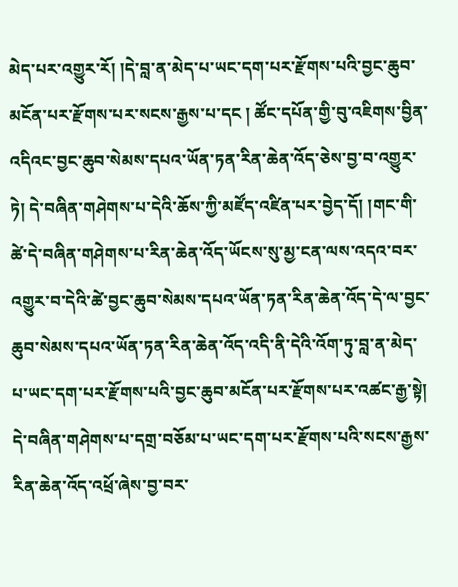མེད་པར་འགྱུར་རོ། །དེ་བླ་ན་མེད་པ་ཡང་དག་པར་རྫོགས་པའི་བྱང་ཆུབ་མངོན་པར་རྫོགས་པར་སངས་རྒྱས་པ་དང ། ཚོང་དཔོན་གྱི་བུ་འཇིགས་བྱིན་འདིའང་བྱང་ཆུབ་སེམས་དཔའ་ཡོན་ཏན་རིན་ཆེན་འོད་ཅེས་བྱ་བ་འགྱུར་ཏེ། དེ་བཞིན་གཤེགས་པ་དེའི་ཆོས་ཀྱི་མཛོད་འཛིན་པར་བྱེད་དོ། །གང་གི་ཚེ་དེ་བཞིན་གཤེགས་པ་རིན་ཆེན་འོད་ཡོངས་སུ་མྱ་ངན་ལས་འདའ་བར་འགྱུར་བ་དེའི་ཚེ་བྱང་ཆུབ་སེམས་དཔའ་ཡོན་ཏན་རིན་ཆེན་འོད་དེ་ལ་བྱང་ཆུབ་སེམས་དཔའ་ཡོན་ཏན་རིན་ཆེན་འོད་འདི་ནི་དེའི་འོག་ཏུ་བླ་ན་མེད་པ་ཡང་དག་པར་རྫོགས་པའི་བྱང་ཆུབ་མངོན་པར་རྫོགས་པར་འཚང་རྒྱ་སྟེ། དེ་བཞིན་གཤེགས་པ་དགྲ་བཅོམ་པ་ཡང་དག་པར་རྫོགས་པའི་སངས་རྒྱས་རིན་ཆེན་འོད་འཕྲོ་ཞེས་བྱ་བར་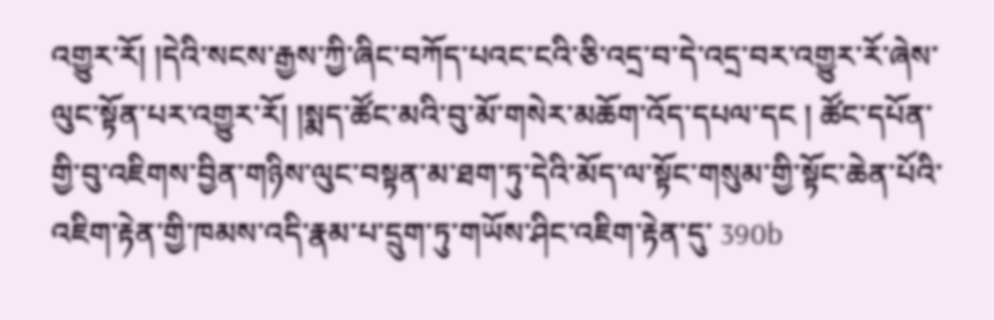འགྱུར་རོ། །དེའི་སངས་རྒྱས་ཀྱི་ཞིང་བཀོད་པའང་ངའི་ཅི་འདྲ་བ་དེ་འདྲ་བར་འགྱུར་རོ་ཞེས་ལུང་སྟོན་པར་འགྱུར་རོ། །སྨད་ཚོང་མའི་བུ་མོ་གསེར་མཆོག་འོད་དཔལ་དང ། ཚོང་དཔོན་གྱི་བུ་འཇིགས་བྱིན་གཉིས་ལུང་བསྟན་མ་ཐག་ཏུ་དེའི་མོད་ལ་སྟོང་གསུམ་གྱི་སྟོང་ཆེན་པོའི་འཇིག་རྟེན་གྱི་ཁམས་འདི་རྣམ་པ་དྲུག་ཏུ་གཡོས་ཤིང་འཇིག་རྟེན་དུ་ 390b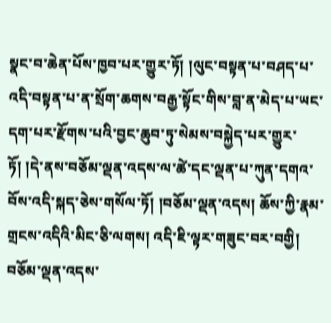སྣང་བ་ཆེན་པོས་ཁྱབ་པར་གྱུར་ཏོ། །ལུང་བསྟན་པ་བཤད་པ་འདི་བསྟན་པ་ན་སྲོག་ཆགས་བརྒྱ་སྟོང་གིས་བླ་ན་མེད་པ་ཡང་དག་པར་རྫོགས་པའི་བྱང་ཆུབ་ཏུ་སེམས་བསྐྱེད་པར་གྱུར་ཏོ། །དེ་ནས་བཅོམ་ལྡན་འདས་ལ་ཚེ་དང་ལྡན་པ་ཀུན་དགའ་བོས་འདི་སྐད་ཅེས་གསོལ་ཏོ། །བཅོམ་ལྡན་འདས། ཆོས་ཀྱི་རྣམ་གྲངས་འདིའི་མིང་ཅི་ལགས། འདི་ཇི་ལྟར་གཟུང་བར་བགྱི། བཅོམ་ལྡན་འདས་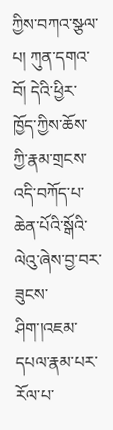ཀྱིས་བཀའ་སྩལ་པ། ཀུན་དགའ་བོ། དེའི་ཕྱིར་ཁྱོད་ཀྱིས་ཆོས་ཀྱི་རྣམ་གྲངས་འདི་བཀོད་པ་ཆེན་པོའི་སྒོའི་ལེའུ་ཞེས་བྱ་བར་ཟུངས་ཤིག་།འཇམ་དཔལ་རྣམ་པར་རོལ་པ་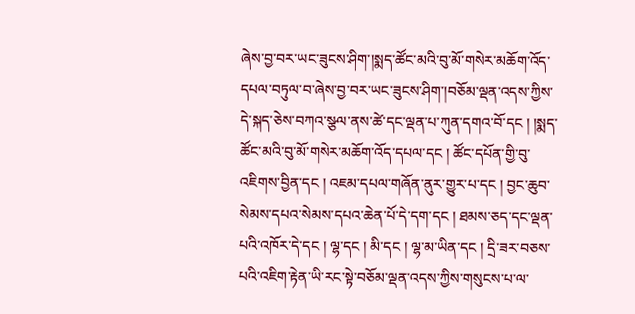ཞེས་བྱ་བར་ཡང་ཟུངས་ཤིག་།སྨད་ཚོང་མའི་བུ་མོ་གསེར་མཆོག་འོད་དཔལ་བཏུལ་བ་ཞེས་བྱ་བར་ཡང་ཟུངས་ཤིག་།བཅོམ་ལྡན་འདས་ཀྱིས་དེ་སྐད་ཅེས་བཀའ་སྩལ་ནས་ཚེ་དང་ལྡན་པ་ཀུན་དགའ་བོ་དང ། །སྨད་ཚོང་མའི་བུ་མོ་གསེར་མཆོག་འོད་དཔལ་དང ། ཚོང་དཔོན་གྱི་བུ་འཇིགས་བྱིན་དང ། འཇམ་དཔལ་གཞོན་ནུར་གྱུར་པ་དང ། བྱང་ཆུབ་སེམས་དཔའ་སེམས་དཔའ་ཆེན་པོ་དེ་དག་དང ། ཐམས་ཅད་དང་ལྡན་པའི་འཁོར་དེ་དང ། ལྷ་དང ། མི་དང ། ལྷ་མ་ཡིན་དང ། དྲི་ཟར་བཅས་པའི་འཇིག་རྟེན་ཡི་རང་སྟེ་བཅོམ་ལྡན་འདས་ཀྱིས་གསུངས་པ་ལ་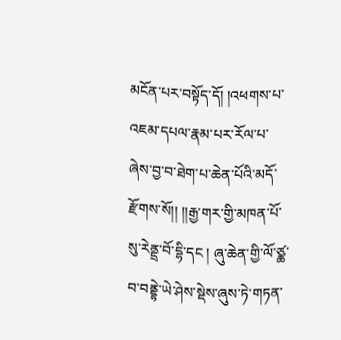མངོན་པར་བསྟོད་དོ། །འཕགས་པ་འཇམ་དཔལ་རྣམ་པར་རོལ་པ་ཞེས་བྱ་བ་ཐེག་པ་ཆེན་པོའི་མདོ་རྫོགས་སོ།། །།རྒྱ་གར་གྱི་མཁན་པོ་སུ་རེནྡྲ་བོ་དྷི་དང ། ཞུ་ཆེན་གྱི་ལོ་ཙྪ་བ་བནྡྷེ་ཡེ་ཤེས་སྡེས་ཞུས་ཏེ་གཏན་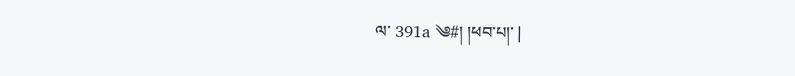ལ་ 391a ༄#། །ཕབ་པ།་ |